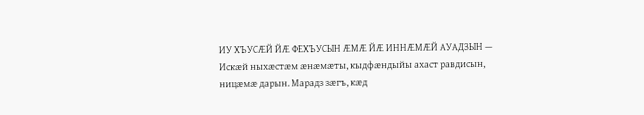ИУ ХЪУСÆЙ ЙÆ ФЕХЪУСЫН ÆМÆ ЙÆ ИННÆМÆЙ АУАДЗЫН — Искæй ныхæстæм æнæмæты, кыдфæндыйы ахаст равдисын, ницæмæ дарын. Марадз зæгъ, кæд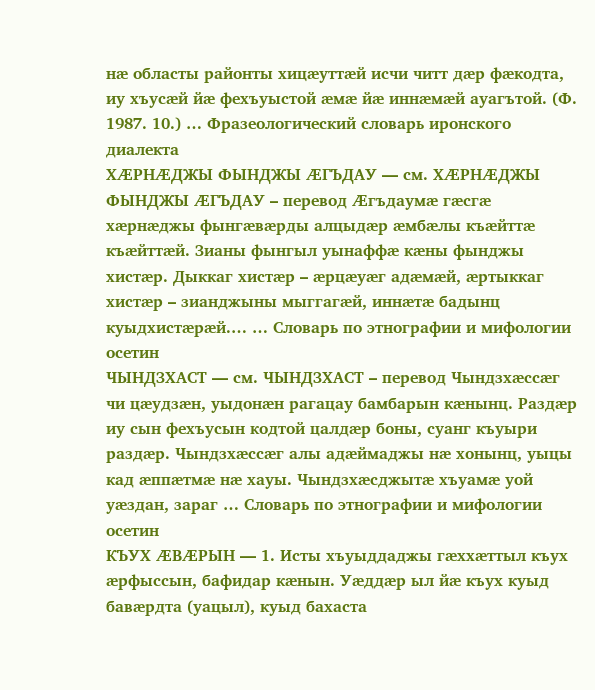нæ областы районты хицæуттæй исчи читт дæр фæкодта, иу хъусæй йæ фехъуыстой æмæ йæ иннæмæй ауагътой. (Ф. 1987. 10.) … Фразеологический словарь иронского диалекта
ХÆРНÆДЖЫ ФЫНДЖЫ ÆГЪДАУ — см. ХÆРНÆДЖЫ ФЫНДЖЫ ÆГЪДАУ – перевод Æгъдаумæ гæсгæ хæрнæджы фынгæвæрды алцыдæр æмбæлы къæйттæ къæйттæй. Зианы фынгыл уынаффæ кæны фынджы хистæр. Дыккаг хистæр – æрцæуæг адæмæй, æртыккаг хистæр – зианджыны мыггагæй, иннæтæ бадынц куыдхистæрæй.… … Словарь по этнографии и мифологии осетин
ЧЫНДЗХАСТ — см. ЧЫНДЗХАСТ – перевод Чындзхæссæг чи цæудзæн, уыдонæн рагацау бамбарын кæнынц. Раздæр иу сын фехъусын кодтой цалдæр боны, суанг къуыри раздæр. Чындзхæссæг алы адæймаджы нæ хонынц, уыцы кад æппæтмæ нæ хауы. Чындзхæсджытæ хъуамæ уой уæздан, зараг … Словарь по этнографии и мифологии осетин
КЪУХ ÆВÆРЫН — 1. Исты хъуыддаджы гæххæттыл къух æрфыссын, бафидар кæнын. Уæддæр ыл йæ къух куыд бавæрдта (уацыл), куыд бахаста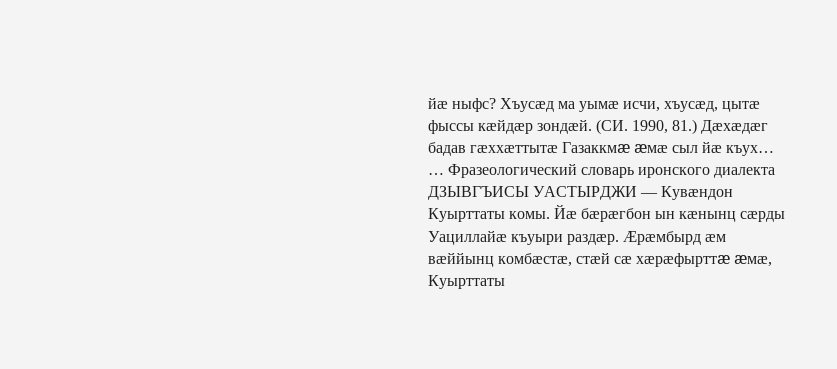йæ ныфс? Хъусæд ма уымæ исчи, хъусæд, цытæ фыссы кæйдæр зондæй. (СИ. 1990, 81.) Дæхæдæг бадав гæххæттытæ Газаккмæ æмæ сыл йæ къух… … Фразеологический словарь иронского диалекта
ДЗЫВГЪИСЫ УАСТЫРДЖИ — Кувæндон Куырттаты комы. Йæ бæрæгбон ын кæнынц сæрды Уациллайæ къуыри раздæр. Æрæмбырд æм вæййынц комбæстæ, стæй сæ хæрæфырттæ æмæ, Куырттаты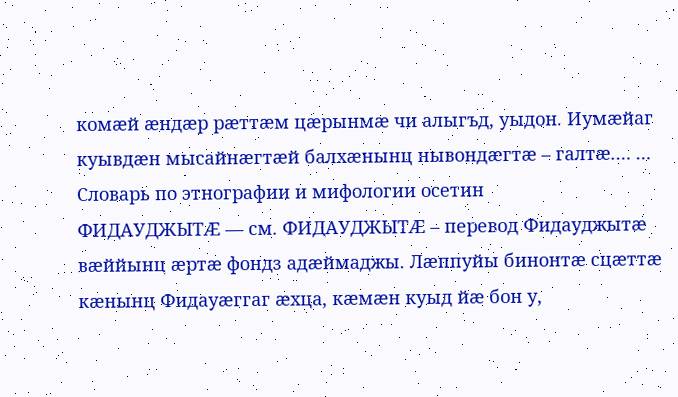комæй æндæр рæттæм цæрынмæ чи алыгъд, уыдон. Иумæйаг куывдæн мысайнæгтæй балхæнынц нывондæгтæ – галтæ.… … Словарь по этнографии и мифологии осетин
ФИДАУДЖЫТÆ — см. ФИДАУДЖЫТÆ – перевод Фидауджытæ вæййынц æртæ фондз адæймаджы. Лæппуйы бинонтæ сцæттæ кæнынц Фидауæггаг æхца, кæмæн куыд йæ бон у,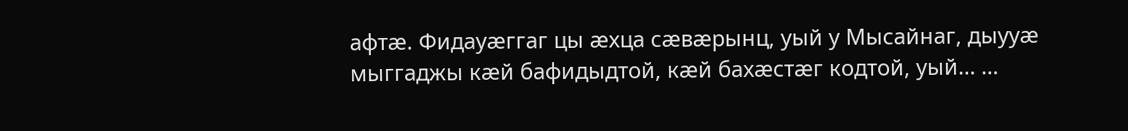афтæ. Фидауæггаг цы æхца сæвæрынц, уый у Мысайнаг, дыууæ мыггаджы кæй бафидыдтой, кæй бахæстæг кодтой, уый… …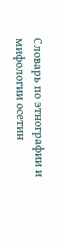Словарь по этнографии и мифологии осетин